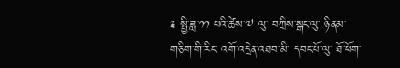༉ སྤྱི་ཟླ་༡༡ པའི་ཚེས་༧ ལུ་ བཀྲིས་སྒང་ལུ་ ཉིནམ་གཅིག་གི་རིང་ འགོ་འདྲེན་འཐབ་མི་ དབང་པོ་ལུ་ ཐོ་ཕོག་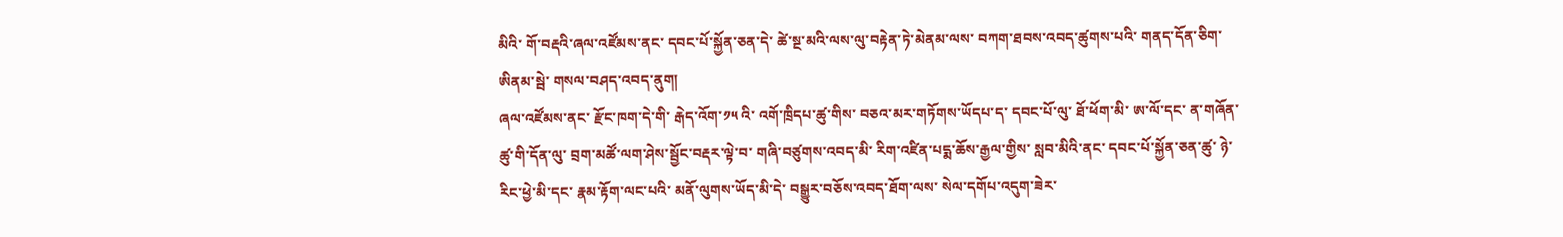མིའི་ གོ་བརྡའི་ཞལ་འཛོམས་ནང་ དབང་པོ་སྐྱོན་ཅན་དེ་ ཚེ་སྔ་མའི་ལས་ལུ་བརྟེན་ཏེ་མེནམ་ལས་ བཀག་ཐབས་འབད་ཚུགས་པའི་ གནད་དོན་ཅིག་ཨིནམ་སྦེ་ གསལ་བཤད་འབད་ནུག།
ཞལ་འཛོམས་ནང་ རྫོང་ཁག་དེ་གི་ རྒེད་འོག་༡༥ འི་ འགོ་ཁྲིདཔ་ཚུ་གིས་ བཅའ་མར་གཏོགས་ཡོདཔ་ད་ དབང་པོ་ལུ་ ཐོ་ཕོག་མི་ ཨ་ལོ་དང་ ན་གཞོན་ཚུ་གི་དོན་ལུ་ བྲག་མཚོ་ལག་ཤེས་སྦྱོང་བརྡར་ལྟེ་བ་ གཞི་བཙུགས་འབད་མི་ རིག་འཛིན་པདྨ་ཆོས་རྒྱལ་གྱིས་ སླབ་མིའི་ནང་ དབང་པོ་སྐྱོན་ཅན་ཚུ་ ཉེ་རིང་ཕྱེ་མི་དང་ རྣམ་རྟོག་ལང་པའི་ མནོ་ལུགས་ཡོད་མི་དེ་ བསྒྱུར་བཅོས་འབད་ཐོག་ལས་ སེལ་དགོཔ་འདུག་ཟེར་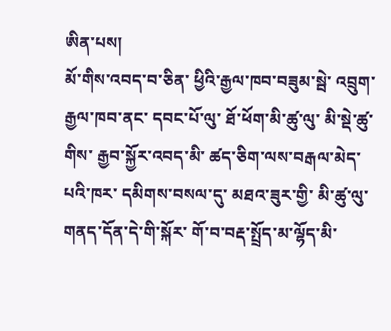ཨིན་པས།
མོ་གིས་འབད་བ་ཅིན་ ཕྱིའི་རྒྱལ་ཁབ་བཟུམ་སྦེ་ འབྲུག་རྒྱལ་ཁབ་ནང་ དབང་པོ་ལུ་ ཐོ་ཕོག་མི་ཚུ་ལུ་ མི་སྡེ་ཚུ་གིས་ རྒྱབ་སྐྱོར་འབད་མི་ ཚད་ཅིག་ལས་བརྒལ་མེད་པའི་ཁར་ དམིགས་བསལ་དུ་ མཐའ་ཟུར་གྱི་ མི་ཚུ་ལུ་ གནད་དོན་དེ་གི་སྐོར་ གོ་བ་བརྡ་སྤྲོད་མ་ལྷོད་མི་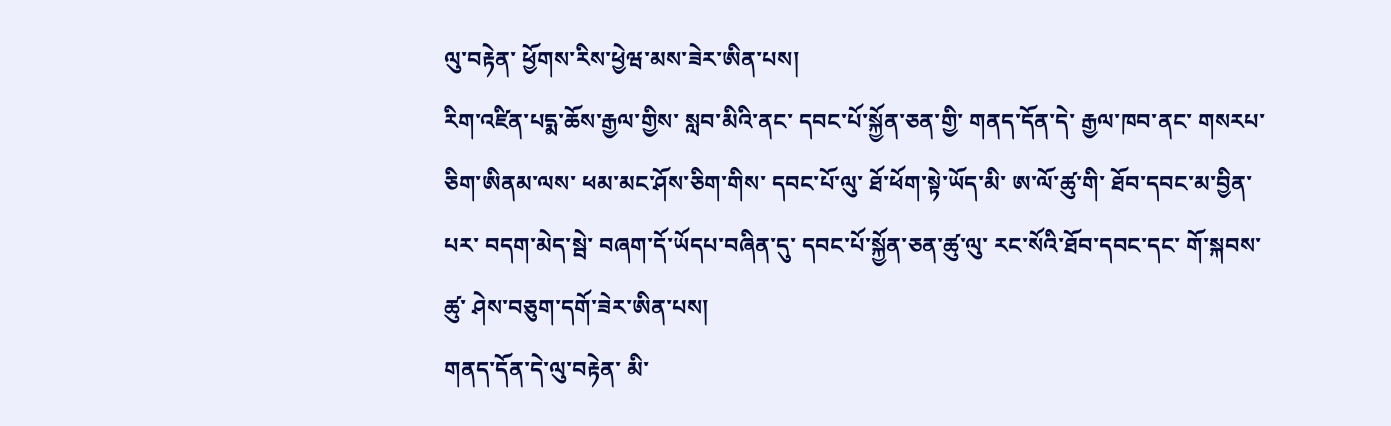ལུ་བརྟེན་ ཕྱོགས་རིས་ཕྱེཝ་མས་ཟེར་ཨིན་པས།
རིག་འཛིན་པདྨ་ཆོས་རྒྱལ་གྱིས་ སླབ་མིའི་ནང་ དབང་པོ་སྐྱོན་ཅན་གྱི་ གནད་དོན་དེ་ རྒྱལ་ཁབ་ནང་ གསརཔ་ཅིག་ཨིནམ་ལས་ ཕམ་མང་ཤོས་ཅིག་གིས་ དབང་པོ་ལུ་ ཐོ་ཕོག་སྟེ་ཡོད་མི་ ཨ་ལོ་ཚུ་གི་ ཐོབ་དབང་མ་བྱིན་པར་ བདག་མེད་སྦེ་ བཞག་དོ་ཡོདཔ་བཞིན་དུ་ དབང་པོ་སྐྱོན་ཅན་ཚུ་ལུ་ རང་སོའི་ཐོབ་དབང་དང་ གོ་སྐབས་ཚུ་ ཤེས་བཅུག་དགོ་ཟེར་ཨིན་པས།
གནད་དོན་དེ་ལུ་བརྟེན་ མི་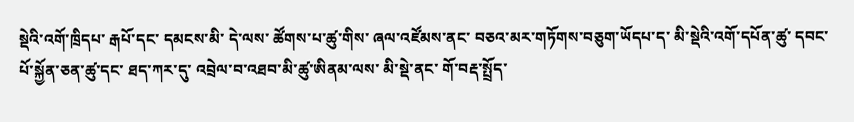སྡེའི་འགོ་ཁྲིདཔ་ རྒཔོ་དང་ དམངས་མི་ དེ་ལས་ ཚོགས་པ་ཚུ་གིས་ ཞལ་འཛོམས་ནང་ བཅའ་མར་གཏོགས་བཅུག་ཡོདཔ་ད་ མི་སྡེའི་འགོ་དཔོན་ཚུ་ དབང་པོ་སྐྱོན་ཅན་ཚུ་དང་ ཐད་ཀར་དུ་ འབྲེལ་བ་འཐབ་མི་ཚུ་ཨིནམ་ལས་ མི་སྡེ་ནང་ གོ་བརྡ་སྤྲོད་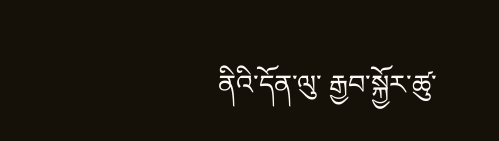ནིའི་དོན་ལུ་ རྒྱབ་སྐྱོར་ཚུ་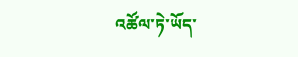འཚོལ་ཏེ་ཡོད་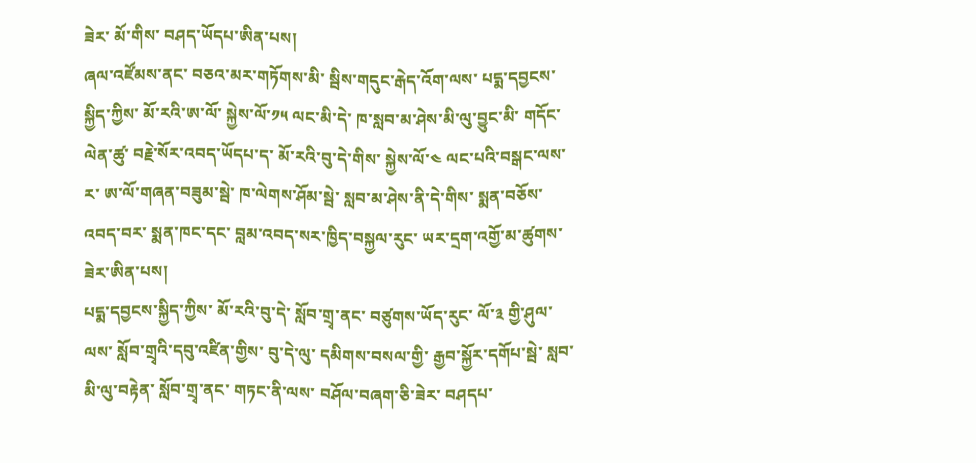ཟེར་ མོ་གིས་ བཤད་ཡོདཔ་ཨིན་པས།
ཞལ་འཛོམས་ནང་ བཅའ་མར་གཏོགས་མི་ སྦིས་གདུང་རྒེད་འོག་ལས་ པདྨ་དབྱངས་སྐྱིད་ཀྱིས་ མོ་རའི་ཨ་ལོ་ སྐྱེས་ལོ་༡༥ ལང་མི་དེ་ ཁ་སླབ་མ་ཤེས་མི་ལུ་བྱུང་མི་ གདོང་ལེན་ཚུ་ བརྗེ་སོར་འབད་ཡོདཔ་ད་ མོ་རའི་བུ་དེ་གིས་ སྐྱེས་ལོ་༤ ལང་པའི་བསྒང་ལས་ར་ ཨ་ལོ་གཞན་བཟུམ་སྦེ་ ཁ་ལེགས་ཤོམ་སྦེ་ སླབ་མ་ཤེས་ནི་དེ་གིས་ སྨན་བཅོས་འབད་བར་ སྨན་ཁང་དང་ བླམ་འབད་སར་ཁྱིད་བསྐྱལ་རུང་ ཡར་དྲག་འགྱོ་མ་ཚུགས་ཟེར་ཨིན་པས།
པདྨ་དབྱངས་སྐྱིད་ཀྱིས་ མོ་རའི་བུ་དེ་ སློབ་གྲྭ་ནང་ བཙུགས་ཡོད་རུང་ ལོ་༣ གྱི་ཤུལ་ལས་ སློབ་གྲྭའི་དབུ་འཛིན་གྱིས་ བུ་དེ་ལུ་ དམིགས་བསལ་གྱི་ རྒྱབ་སྐྱོར་དགོཔ་སྦེ་ སླབ་མི་ལུ་བརྟེན་ སློབ་གྲྭ་ནང་ གཏང་ནི་ལས་ བཤོལ་བཞག་ཅི་ཟེར་ བཤདཔ་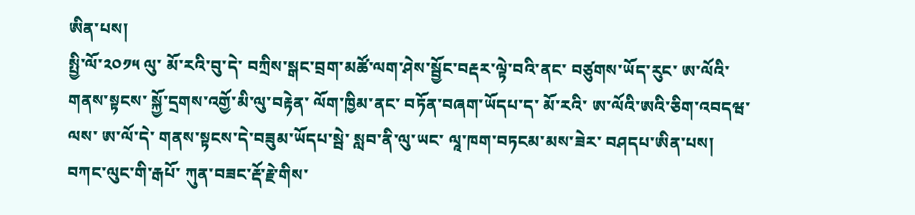ཨིན་པས།
སྤྱི་ལོ་༢༠༡༥ ལུ་ མོ་རའི་བུ་དེ་ བཀྲིས་སྒང་བྲག་མཚོ་ལག་ཤེས་སྦྱོང་བརྡར་ལྟེ་བའི་ནང་ བཙུགས་ཡོད་རུང་ ཨ་ལོའི་གནས་སྟངས་ སྐྱོ་དྲགས་འགྱོ་མི་ལུ་བརྟེན་ ལོག་ཁྱིམ་ནང་ བཏོན་བཞག་ཡོདཔ་ད་ མོ་རའི་ ཨ་ལོའི་ཨའི་ཅིག་འབདཝ་ལས་ ཨ་ལོ་དེ་ གནས་སྟངས་དེ་བཟུམ་ཡོདཔ་སྦེ་ སླབ་ནི་ལུ་ཡང་ ལཱ་ཁག་བཏངམ་མས་ཟེར་ བཤདཔ་ཨིན་པས།
བཀང་ལུང་གི་རྒཔོ་ ཀུན་བཟང་རྡོ་རྗེ་གིས་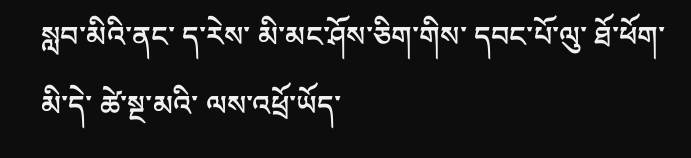སླབ་མིའི་ནང་ ད་རེས་ མི་མང་ཤོས་ཅིག་གིས་ དབང་པོ་ལུ་ ཐོ་ཕོག་མི་དེ་ ཚེ་སྔ་མའི་ ལས་འཕྲོ་ཡོད་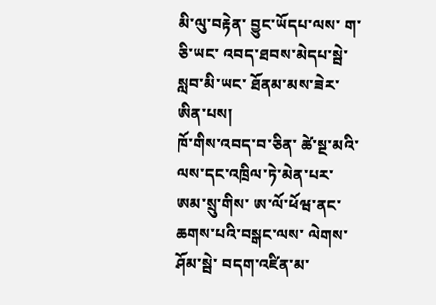མི་ལུ་བརྟེན་ བྱུང་ཡོདཔ་ལས་ ག་ཅི་ཡང་ འབད་ཐབས་མེདཔ་སྦེ་ སླབ་མི་ཡང་ ཐོནམ་མས་ཟེར་ཨིན་པས།
ཁོ་གིས་འབད་བ་ཅིན་ ཚེ་སྔ་མའི་ལས་དང་འཁྲིལ་ཏེ་མེན་པར་ ཨམ་སྲུ་གིས་ ཨ་ལོ་ཕོཝ་ནང་ ཆགས་པའི་བསྒང་ལས་ ལེགས་ཤོམ་སྦེ་ བདག་འཛིན་མ་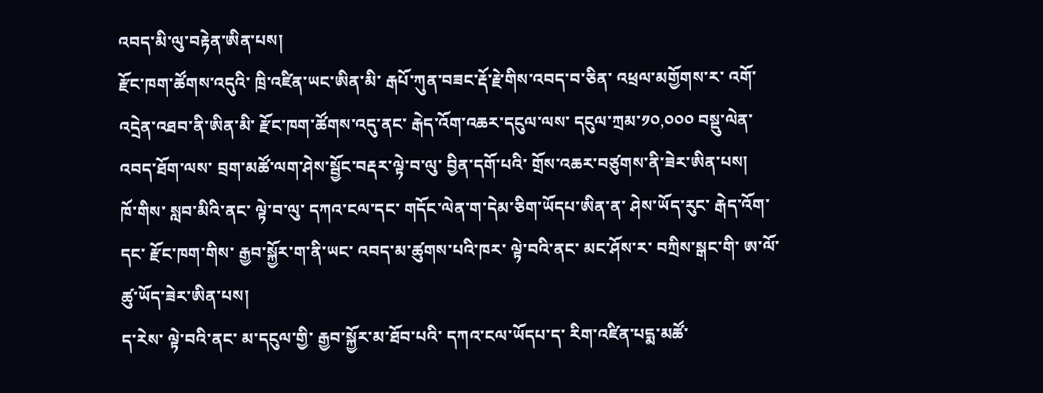འབད་མི་ལུ་བརྟེན་ཨིན་པས།
རྫོང་ཁག་ཚོགས་འདུའི་ ཁྲི་འཛིན་ཡང་ཨིན་མི་ རྒཔོ་ཀུན་བཟང་རྡོ་རྗེ་གིས་འབད་བ་ཅིན་ འཕྲལ་མགྱོགས་ར་ འགོ་འདྲེན་འཐབ་ནི་ཨིན་མི་ རྫོང་ཁག་ཚོགས་འདུ་ནང་ རྒེད་འོག་འཆར་དངུལ་ལས་ དངུལ་ཀྲམ་༡༠,༠༠༠ བསྡུ་ལེན་འབད་ཐོག་ལས་ བྲག་མཚོ་ལག་ཤེས་སྦྱོང་བརྡར་ལྟེ་བ་ལུ་ བྱིན་དགོ་པའི་ གྲོས་འཆར་བཙུགས་ནི་ཟེར་ཨིན་པས།
ཁོ་གིས་ སླབ་མིའི་ནང་ ལྟེ་བ་ལུ་ དཀའ་ངལ་དང་ གདོང་ལེན་ག་དེམ་ཅིག་ཡོདཔ་ཨིན་ན་ ཤེས་ཡོད་རུང་ རྒེད་འོག་དང་ རྫོང་ཁག་གིས་ རྒྱབ་སྐྱོར་ག་ནི་ཡང་ འབད་མ་ཚུགས་པའི་ཁར་ ལྟེ་བའི་ནང་ མང་ཤོས་ར་ བཀྲིས་སྒང་གི་ ཨ་ལོ་ཚུ་ཡོད་ཟེར་ཨིན་པས།
ད་རེས་ ལྟེ་བའི་ནང་ མ་དངུལ་གྱི་ རྒྱབ་སྐྱོར་མ་ཐོབ་པའི་ དཀའ་ངལ་ཡོདཔ་ད་ རིག་འཛིན་པདྨ་མཚོ་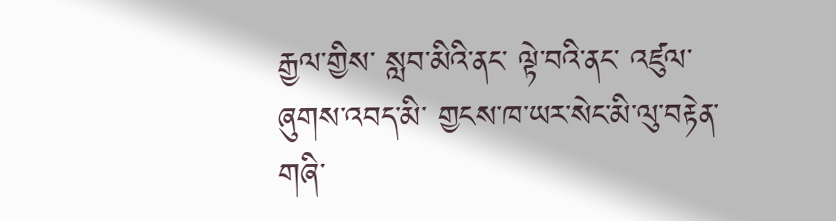རྒྱལ་གྱིས་ སླབ་མིའི་ནང་ ལྟེ་བའི་ནང་ འཛུལ་ཞུགས་འབད་མི་ གྱངས་ཁ་ཡར་སེང་མི་ལུ་བརྟེན་ གཞི་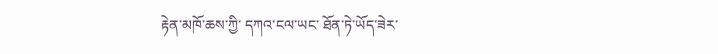རྟེན་མཁོ་ཆས་ཀྱི་ དཀའ་ངལ་ཡང་ ཐོན་ཏེ་ཡོད་ཟེར་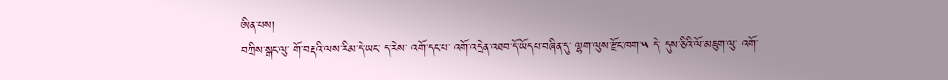ཨིན་པས།
བཀྲིས་སྒང་ལུ་ གོ་བརྡའི་ལས་རིམ་དེ་ཡང་ ད་རེས་ འགོ་དང་པ་ འགོ་འདྲེན་འཐབ་དོ་ཡོདཔ་བཞིན་དུ་ ལྷག་ལུས་རྫོང་ཁག་༥ དེ་ དུས་ཅིའི་ལོ་མཇུག་ལུ་ འགོ་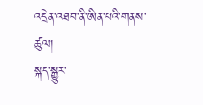འདྲེན་འཐབ་ནི་ཨིན་པའི་གནས་ཚུལ།
སྐད་སྒྱུར་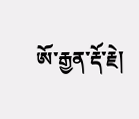ཨོ་རྒྱན་རྡོ་རྗེ།